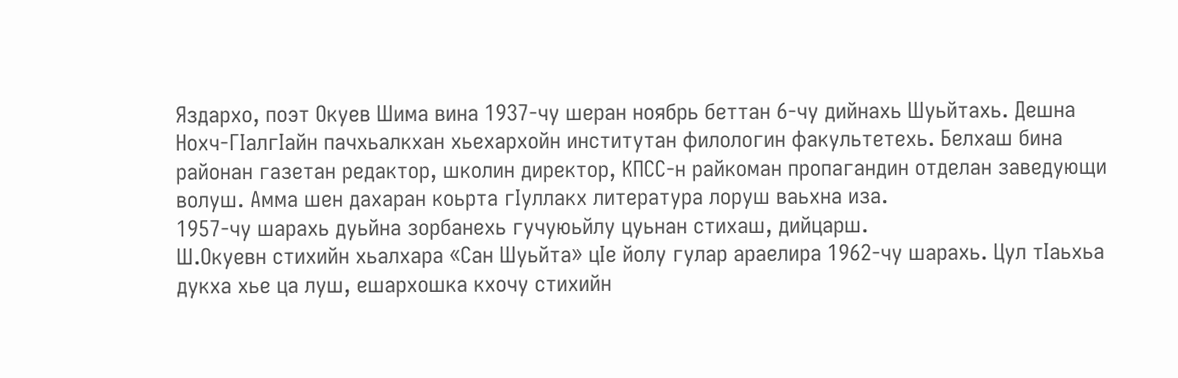Яздархо, поэт Окуев Шима вина 1937-чу шеран ноябрь беттан 6-чу дийнахь Шуьйтахь. Дешна Нохч-ГІалгІайн пачхьалкхан хьехархойн институтан филологин факультетехь. Белхаш бина районан газетан редактор, школин директор, КПСС-н райкоман пропагандин отделан заведующи волуш. Амма шен дахаран коьрта гІуллакх литература лоруш ваьхна иза.
1957-чу шарахь дуьйна зорбанехь гучуюьйлу цуьнан стихаш, дийцарш.
Ш.Окуевн стихийн хьалхара «Сан Шуьйта» цІе йолу гулар араелира 1962-чу шарахь. Цул тІаьхьа дукха хье ца луш, ешархошка кхочу стихийн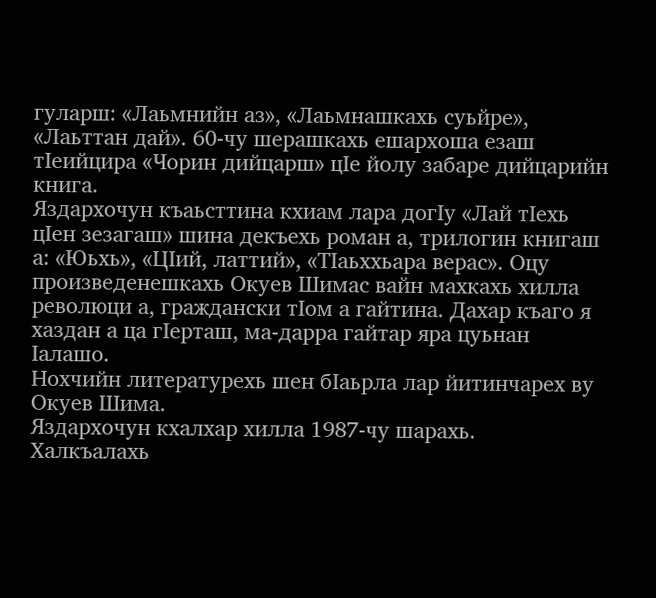гуларш: «Лаьмнийн аз», «Лаьмнашкахь суьйре», «Лаьттан дай». 60-чу шерашкахь ешархоша езаш тІеийцира «Чорин дийцарш» цІе йолу забаре дийцарийн книга.
Яздархочун къаьсттина кхиам лара догІу «Лай тІехь цІен зезагаш» шина декъехь роман а, трилогин книгаш а: «Юьхь», «ЦІий, латтий», «ТІаьххьара верас». Оцу произведенешкахь Окуев Шимас вайн махкахь хилла революци а, граждански тIом а гайтина. Дахар къаго я хаздан а ца гIерташ, ма-дарра гайтар яра цуьнан Iалашо.
Нохчийн литературехь шен бІаьрла лар йитинчарех ву Окуев Шима.
Яздархочун кхалхар хилла 1987-чу шарахь.
Халкъалахь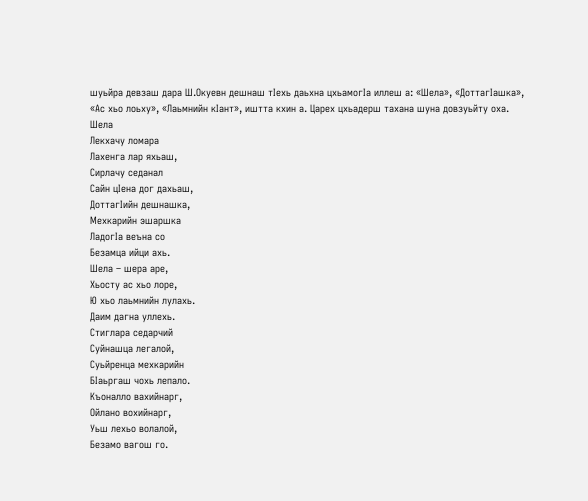шуьйра девзаш дара Ш.Окуевн дешнаш тIехь даьхна цхьамогIа иллеш а: «Шела», «ДоттагIашка», «Ас хьо лоьху», «Лаьмнийн кIант», иштта кхин а. Царех цхьадерш тахана шуна довзуьйту оха.
Шела
Лекхачу ломара
Лахенга лар яхьаш,
Сирлачу седанал
Сайн цIена дог дахьаш,
ДоттагIийн дешнашка,
Мехкарийн эшаршка
ЛадогIа веъна со
Безамца ийци ахь.
Шела – шера аре,
Хьосту ас хьо лоре,
Ю хьо лаьмнийн лулахь.
Даим дагна уллехь.
Стиглара седарчий
Суйнашца легалой,
Суьйренца мехкарийн
БIаьргаш чохь лепало.
Къоналло вахийнарг,
Ойлано вохийнарг,
Уьш лехьо волалой,
Безамо вагош го.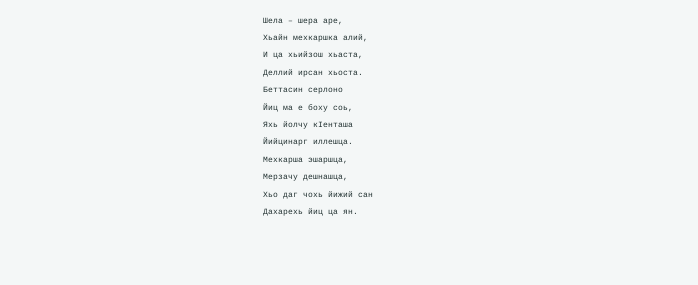Шела – шера аре,
Хьайн мехкаршка алий,
И ца хьийзош хьаста,
Деллий ирсан хьоста.
Беттасин серлоно
Йиц ма е боху соь,
Яхь йолчу кIенташа
Йийцинарг иллешца.
Мехкарша эшаршца,
Мерзачу дешнашца,
Хьо даг чохь йижий сан
Дахарехь йиц ца ян.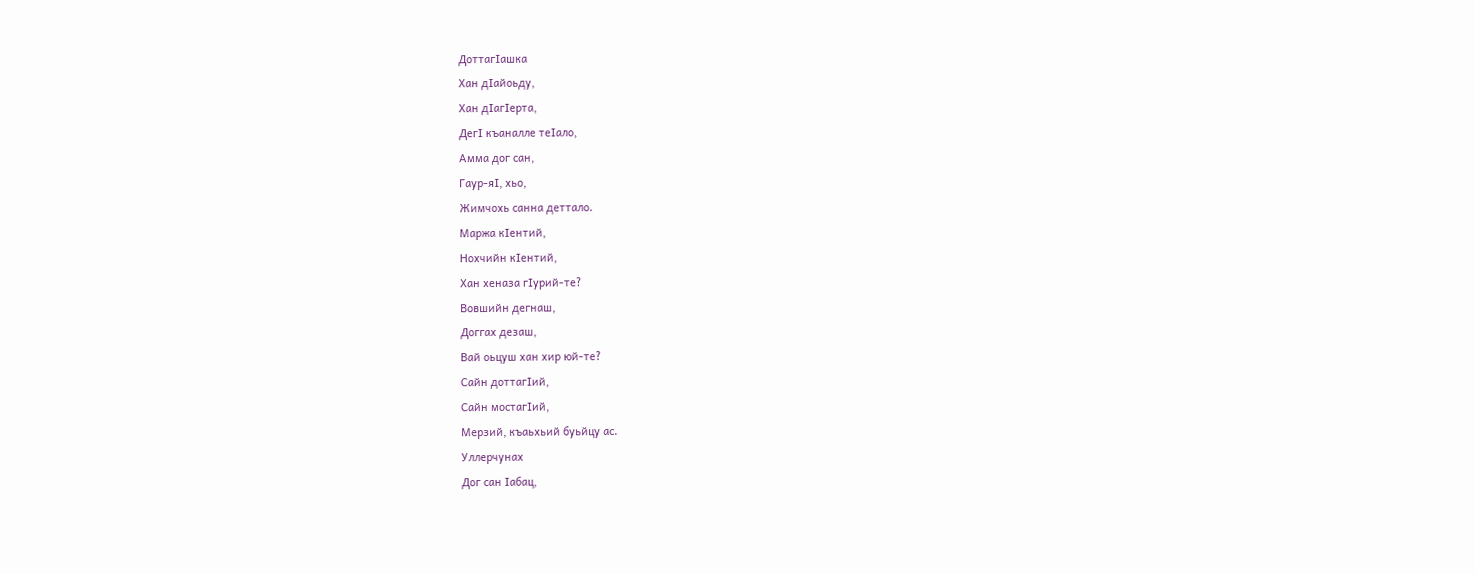ДоттагIашка
Хан дIайоьду,
Хан дIагIерта,
ДегI къаналле теIало,
Амма дог сан,
Гаур-яI, хьо,
Жимчохь санна деттало.
Маржа кIентий,
Нохчийн кIентий,
Хан хеназа гIурий-те?
Вовшийн дегнаш,
Доггах дезаш,
Вай оьцуш хан хир юй-те?
Сайн доттагIий,
Сайн мостагIий,
Мерзий, къаьхьий буьйцу ас.
Уллерчунах
Дог сан Iабац,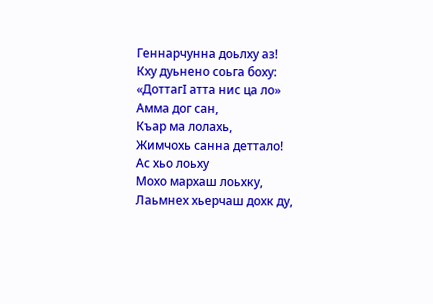Геннарчунна доьлху аз!
Кху дуьнено соьга боху:
«ДоттагI атта нис ца ло»
Амма дог сан,
Къар ма лолахь,
Жимчохь санна деттало!
Ас хьо лоьху
Мохо мархаш лоьхку,
Лаьмнех хьерчаш дохк ду,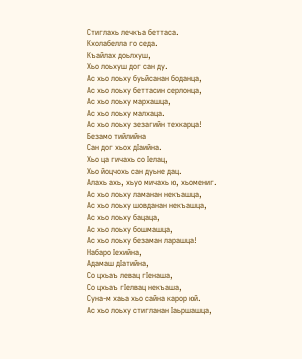Стиглахь лечкъа беттаса.
Кхолабелла го седа.
Къайлах доьлхуш,
Хьо лоьхуш дог сан ду.
Ас хьо лоьху буьйсанан боданца,
Ас хьо лоьху беттасин серлонца,
Ас хьо лоьху мархашца,
Ас хьо лоьху малхаца.
Ас хьо лоьху зезагийн техкарца!
Безамо тийлийна
Сан дог хьох дIаийна.
Хьо ца гичахь со Iелац,
Хьо йоцчохь сан дуьне дац.
Алахь ахь, хьуо мичахь ю, хьомениг.
Ас хьо лоьху ламанан некъашца,
Ас хьо лоьху шовданан некъашца,
Ас хьо лоьху бацаца,
Ас хьо лоьху бошмашца,
Ас хьо лоьху безаман ларашца!
Набаро Iехийна,
Адамаш дIатийна,
Со цхьаъ левац гIенаша,
Со цхьаъ гIелвац некъаша,
Суна-м хаьа хьо сайна карор юй.
Ас хьо лоьху стигланан Iаьршашца,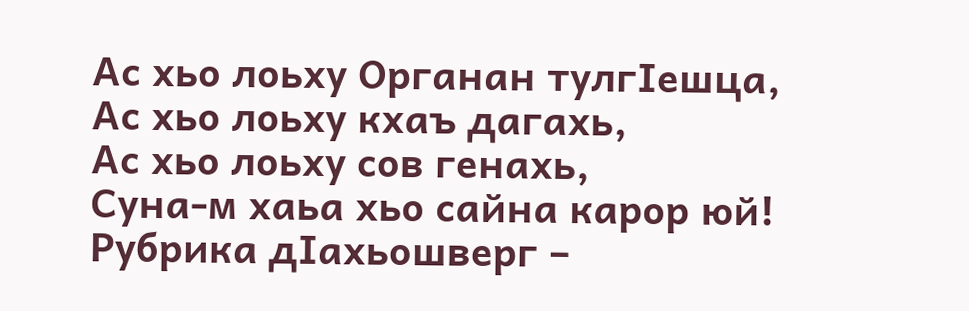Ас хьо лоьху Органан тулгIешца,
Ас хьо лоьху кхаъ дагахь,
Ас хьо лоьху сов генахь,
Суна-м хаьа хьо сайна карор юй!
Рубрика дIахьошверг –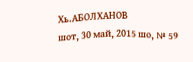Хь.АБОЛХАНОВ
шот, 30 май, 2015 шо, № 59